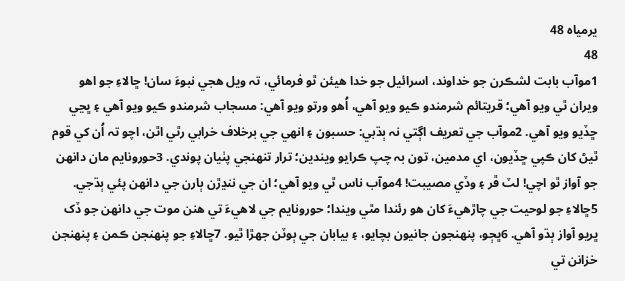يرمياہ 48
48
1موآب بابت لشڪرن جو خداوند، اسرائيل جو خدا هيئن ٿو فرمائي، تہ ويل هجي نبوءَ سان! ڇالاءِ جو اهو ويران ٿي ويو آهي؛ قريتائم شرمندو ڪيو ويو آهي، اُهو ورتو ويو آهي: مسجاب شرمندو ڪيو ويو آهي ۽ ڀڃي ڇڏيو ويو آهي. 2موآب جي تعريف اڳتي نہ ٻڌبي: حسبون ۽ انهي جي برخلاف خرابي رٿي اٿن، اچو تہ اُن کي قوم ٿيڻ کان ڪپي ڇڏيون، اي مدمين، تون بہ چپ ڪرايو ويندين؛ ترار تنهنجي پٺيان پوندي. 3حورونايم مان دانهن جو آواز ٿو اچي! لٽ ڦر ۽ وڏي مصيبت! 4موآب ناس ٿي ويو آهي؛ ان جي ننڍڙن ٻارن جي دانهن پئي ٻڌجي. 5ڇالاءِ جو لوحيت جي چاڙهيءَ کان هو رئندا مٿي ويندا؛ حورونايم جي لاهيءَ تي هنن موت جي دانهن جو ڏک ڀريو آواز ٻڌو آهي. 6ڀڄو، پنهنجون جانيون بچايو، ۽ بيابان جي ٻوٽن جهڙا ٿيو. 7ڇالاءِ جو پنهنجن ڪمن ۽ پنهنجن خزانن تي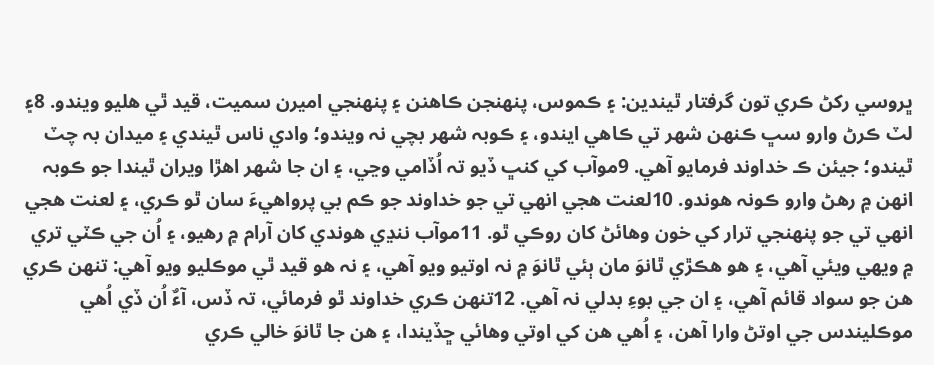ڀروسي رکڻ ڪري تون گرفتار ٿيندين: ۽ ڪموس، پنهنجن ڪاهنن ۽ پنهنجي اميرن سميت، قيد ٿي هليو ويندو. 8۽ لٽ ڪرڻ وارو سڀ ڪنهن شهر تي ڪاهي ايندو، ۽ ڪوبہ شهر بچي نہ ويندو؛ وادي ناس ٿيندي ۽ ميدان بہ چٽ ٿيندو؛ جيئن ڪ خداوند فرمايو آهي. 9موآب کي کنڀ ڏيو تہ اُڏامي وڃي، ۽ ان جا شهر اهڙا ويران ٿيندا جو ڪوبہ انهن ۾ رهڻ وارو ڪونہ هوندو. 10لعنت هجي انهي تي جو خداوند جو ڪم بي پرواهيءَ سان ٿو ڪري، ۽ لعنت هجي انهي تي جو پنهنجي ترار کي خون وهائڻ کان روڪي ٿو. 11موآب ننڍي هوندي کان آرام ۾ رهيو، ۽ اُن جي ڪٽي تري ۾ ويهي ويئي آهي، ۽ هو هڪڙي ٿانوَ مان ٻئي ٿانوَ ۾ نہ اوتيو ويو آهي، ۽ نہ هو قيد ٿي موڪليو ويو آهي: تنهن ڪري هن جو سواد قائم آهي، ۽ ان جي بوءِ بدلي نہ آهي. 12تنهن ڪري خداوند ٿو فرمائي، تہ ڏس، آءٌ اُن ڏي اُهي موڪليندس جي اوتڻ وارا آهن، ۽ اُهي هن کي اوتي وهائي ڇڏيندا، ۽ هن جا ٿانوَ خالي ڪري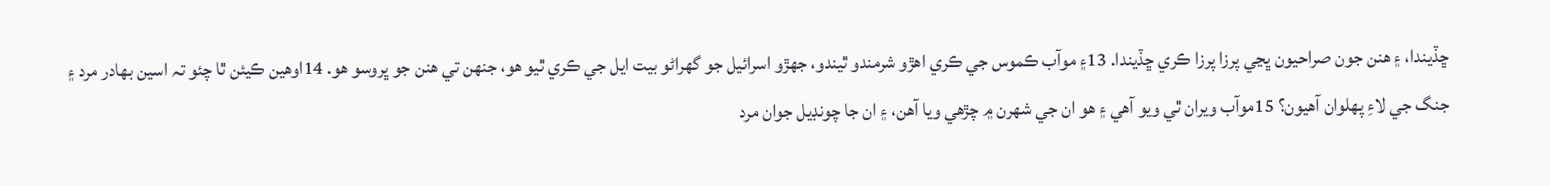ڇڏيندا، ۽ هنن جون صراحيون ڀڃي پرزا پرزا ڪري ڇڏيندا. 13۽ موآب ڪموس جي ڪري اهڙو شرمندو ٿيندو، جهڙو اسرائيل جو گهراڻو بيت ايل جي ڪري ٿيو هو، جنهن تي هنن جو ڀروسو هو. 14اوهين ڪيئن ٿا چئو تہ اسين بهادر مرد ۽ جنگ جي لاءِ پهلوان آهيون؟ 15موآب ويران ٿي ويو آهي ۽ هو ان جي شهرن ۾ چڙهي ويا آهن، ۽ ان جا چونڊيل جوان مرد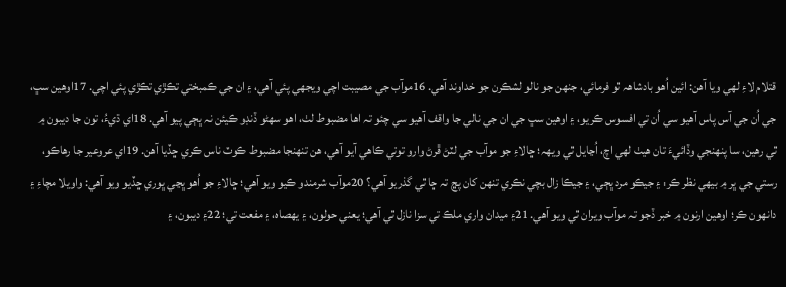قتلام لاءِ لهي ويا آهن: ائين اُهو بادشاهہ ٿو فرمائي، جنهن جو نالو لشڪرن جو خداوند آهي. 16موآب جي مصيبت اچي ويجهي پئي آهي، ۽ ان جي ڪمبختي تڪڙي تڪڙي پئي اچي. 17اوهين سڀ، جي اُن جي آس پاس آهيو سي اُن تي افسوس ڪريو، ۽ اوهين سڀ جي ان جي نالي جا واقف آهيو سي چئو تہ اها مضبوط لٺ، اهو سهڻو ڏنڊو ڪيئن نہ ڀڄي پيو آهي. 18اي ڌيءُ، تون جا ديبون ۾ ٿي رهين، سا پنهنجي وڏائيءَ تان هيٺ لهي اچ، اُڃايل ٿي ويهہ؛ ڇالاءِ جو موآب جي لٽڻ ڦرڻ وارو توتي ڪاهي آيو آهي، هن تنهنجا مضبوط ڪوٽ ناس ڪري ڇڏيا آهن. 19اي عروعير جا رهاڪو، رستي جي ڀر ۾ بيهي نظر ڪر: ۽ جيڪو مرد ڀڄي، ۽ جيڪا زال بچي نڪري تنهن کان پڇ تہ ڇا ٿي گذريو آهي؟ 20موآب شرمندو ڪيو ويو آهي؛ ڇالاءِ جو اُهو ڀڃي ڀوري ڇڏيو ويو آهي: واويلا مچاءِ ۽ دانهون ڪر؛ اوهين ارنون ۾ خبر ڏجو تہ موآب ويران ٿي ويو آهي. 21۽ ميدان واري ملڪ تي سزا نازل ٿي آهي؛ يعني حولون، ۽ يهصاہ، ۽ مفعت تي؛ 22۽ ديبون، ۽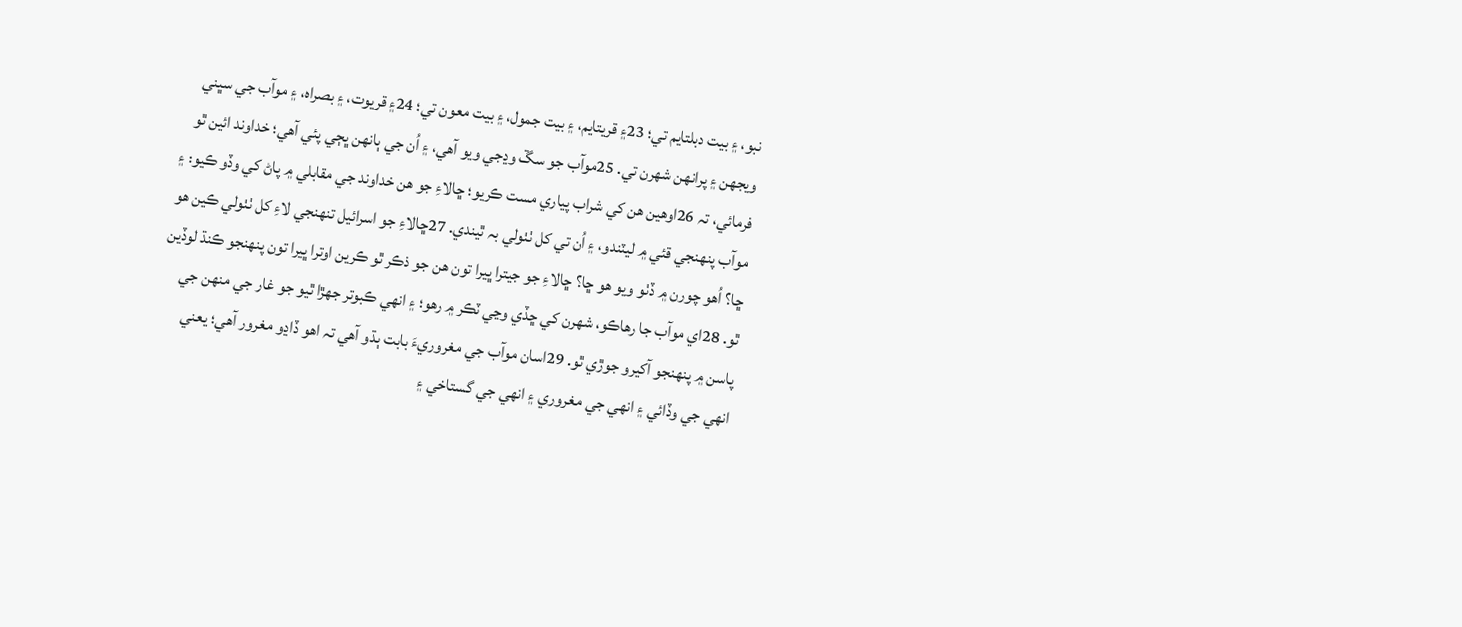نبو، ۽ بيت دبلتايم تي؛ 23۽ قريتايم، ۽ بيت جمول، ۽ بيت معون تي؛ 24۽ قريوت، ۽ بصراہ، ۽ موآب جي سڀني ويجهن ۽ پرانهن شهرن تي. 25موآب جو سڱ وڍجي ويو آهي، ۽ اُن جي ٻانهن ڀڄي پئي آهي؛ خداوند ائين ٿو فرمائي، تہ 26اوهين هن کي شراب پياري مست ڪريو؛ ڇالاءِ جو هن خداوند جي مقابلي ۾ پاڻ کي وڏو ڪيو: ۽ موآب پنهنجي قئي ۾ ليٽندو، ۽ اُن تي کل ٺٺولي بہ ٿيندي. 27ڇالاءِ جو اسرائيل تنهنجي لاءِ کل ٺٺولي ڪين هو ڇا؟ اُهو چورن ۾ ڏٺو ويو هو ڇا؟ ڇالاءِ جو جيترا ڀيرا تون هن جو ذڪر ٿو ڪرين اوترا ڀيرا تون پنهنجو ڪنڌ لوڏين ٿو. 28اي موآب جا رهاڪو، شهرن کي ڇڏي وڃي ٽڪر ۾ رهو؛ ۽ انهي ڪبوتر جهڙا ٿيو جو غار جي منهن جي پاسن ۾ پنهنجو آکيرو جوڙي ٿو. 29اسان موآب جي مغروريءَ بابت ٻڌو آهي تہ اهو ڏاڍو مغرور آهي؛ يعني انهي جي وڏائي ۽ انهي جي مغروري ۽ انهي جي گستاخي ۽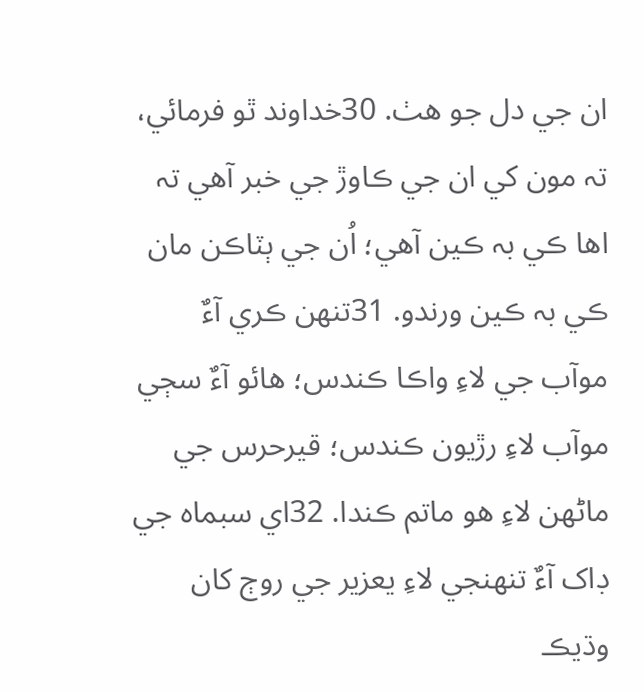ان جي دل جو هٺ. 30خداوند ٿو فرمائي، تہ مون کي ان جي ڪاوڙ جي خبر آهي تہ اها ڪي بہ ڪين آهي؛ اُن جي ٻٽاڪن مان ڪي بہ ڪين ورندو. 31تنهن ڪري آءٌ موآب جي لاءِ واڪا ڪندس؛ هائو آءٌ سڄي موآب لاءِ رڙيون ڪندس؛ قيرحرس جي ماڻهن لاءِ هو ماتم ڪندا. 32اي سبماہ جي ڊاک آءٌ تنهنجي لاءِ يعزير جي روڄ کان وڌيڪ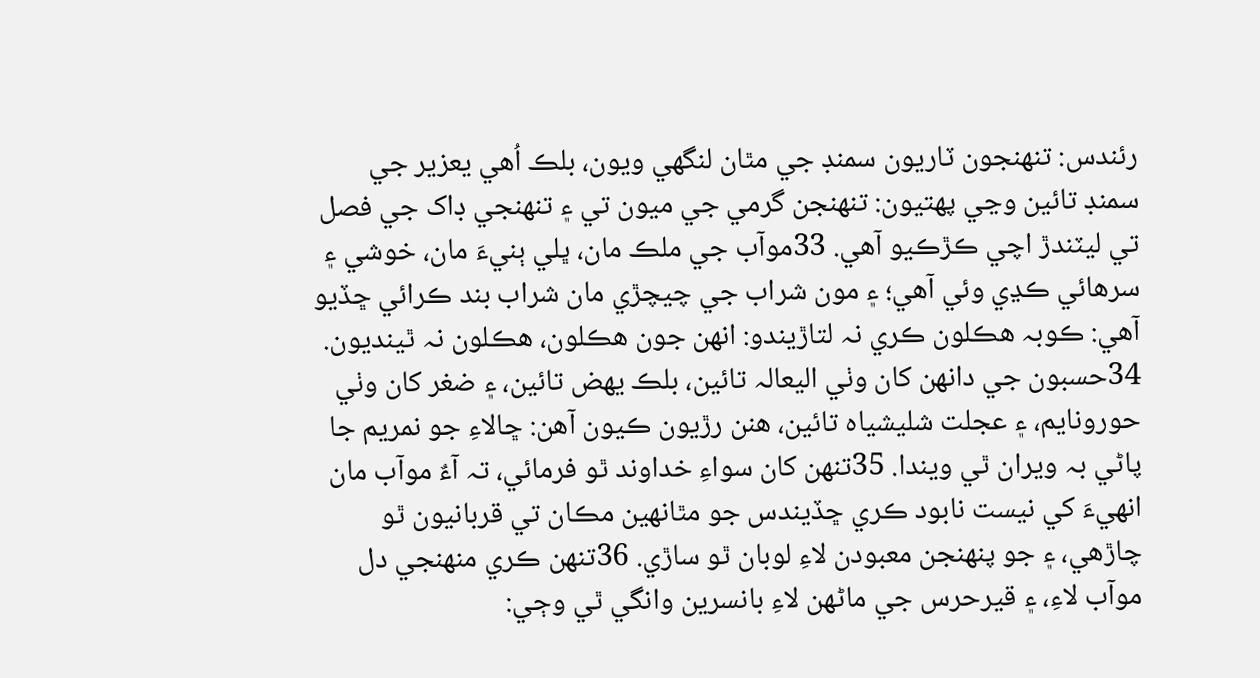رئندس: تنهنجون ٽاريون سمنڊ جي مٿان لنگهي ويون، بلڪ اُهي يعزير جي سمنڊ تائين وڃي پهتيون: تنهنجن گرمي جي ميون تي ۽ تنهنجي ڊاک جي فصل تي ليٽندڙ اچي ڪڙڪيو آهي. 33موآب جي ملڪ مان، ڀلي ٻنيءَ مان، خوشي ۽ سرهائي ڪڍي وئي آهي؛ ۽ مون شراب جي چيچڙي مان شراب بند ڪرائي ڇڏيو آهي: ڪوبہ هڪلون ڪري نہ لتاڙيندو: انهن جون هڪلون، هڪلون نہ ٿينديون. 34حسبون جي دانهن کان وٺي اليعالہ تائين، بلڪ يهض تائين، ۽ ضغر کان وٺي حورونايم، ۽ عجلت شليشياہ تائين، هنن رڙيون ڪيون آهن: ڇالاءِ جو نمريم جا پاڻي بہ ويران ٿي ويندا. 35تنهن کان سواءِ خداوند ٿو فرمائي، تہ آءٌ موآب مان انهيءَ کي نيست نابود ڪري ڇڏيندس جو مٿانهين مڪان تي قربانيون ٿو چاڙهي، ۽ جو پنهنجن معبودن لاءِ لوبان ٿو ساڙي. 36تنهن ڪري منهنجي دل موآب لاءِ، ۽ قيرحرس جي ماڻهن لاءِ بانسرين وانگي ٿي وڄي: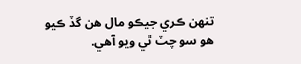تنهن ڪري جيڪو مال هن گڏ ڪيو هو سو چٽ ٿي ويو آهي.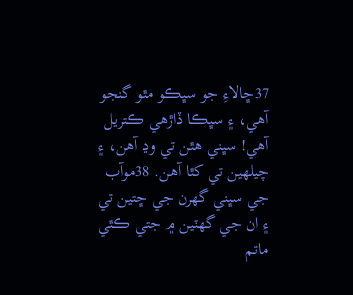37ڇالاءِ جو سڀڪو مٿو گنجو آهي، ۽ سڀڪا ڏاڙهي ڪتريل آهي! سڀني هٿن تي وڍ آهن، ۽ چيلهين تي کٿا آهن. 38موآب جي سڀني گهرن جي ڇتين تي ۽ ان جي گهٽين ۾ جتي ڪٿي ماتم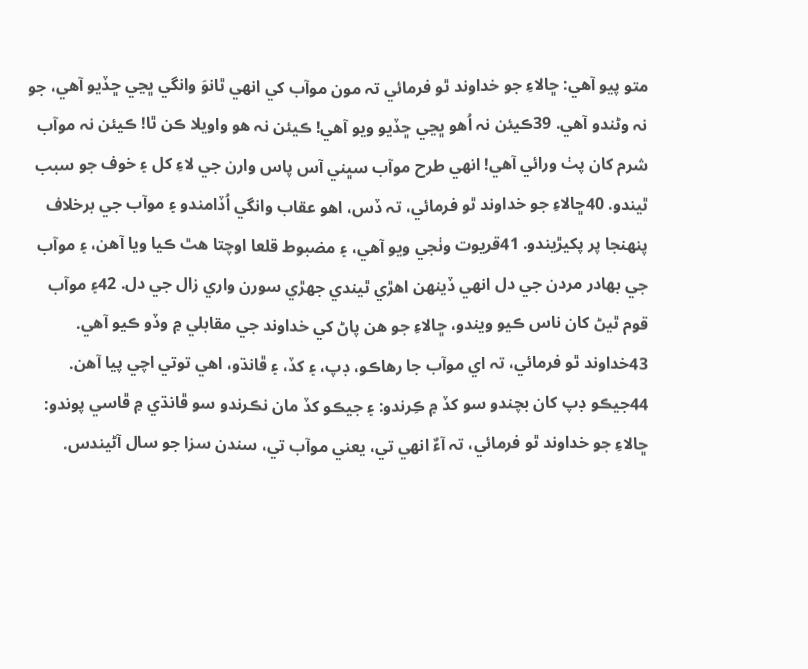متو پيو آهي: ڇالاءِ جو خداوند ٿو فرمائي تہ مون موآب کي انهي ٿانوَ وانگي ڀڃي ڇڏيو آهي، جو نہ وڻندو آهي. 39ڪيئن نہ اُهو ڀڃي ڇڏيو ويو آهي! ڪيئن نہ هو واويلا ڪن ٿا! ڪيئن نہ موآب شرم کان پٺ ورائي آهي! انهي طرح موآب سڀني آس پاس وارن جي لاءِ کل ۽ خوف جو سبب ٿيندو. 40ڇالاءِ جو خداوند ٿو فرمائي، تہ ڏس، اهو عقاب وانگي اُڏامندو ۽ موآب جي برخلاف پنهنجا پر پکيڙيندو. 41قريوت وٺجي ويو آهي، ۽ مضبوط قلعا اوچتا هٿ ڪيا ويا آهن، ۽ موآب جي بهادر مردن جي دل انهي ڏينهن اهڙي ٿيندي جهڙي سورن واري زال جي دل. 42۽ موآب قوم ٿيڻ کان ناس ڪيو ويندو، ڇالاءِ جو هن پاڻ کي خداوند جي مقابلي ۾ وڏو ڪيو آهي. 43خداوند ٿو فرمائي، تہ اي موآب جا رهاڪو، ڊپ، ۽ کڏ، ۽ ڦانڌو، اهي توتي اچي پيا آهن. 44جيڪو ڊپ کان بچندو سو کڏ ۾ ڪِرندو: ۽ جيڪو کڏ مان نڪرندو سو ڦانڌي ۾ ڦاسي پوندو: ڇالاءِ جو خداوند ٿو فرمائي، تہ آءٌ انهي تي، يعني موآب تي، سندن سزا جو سال آڻيندس.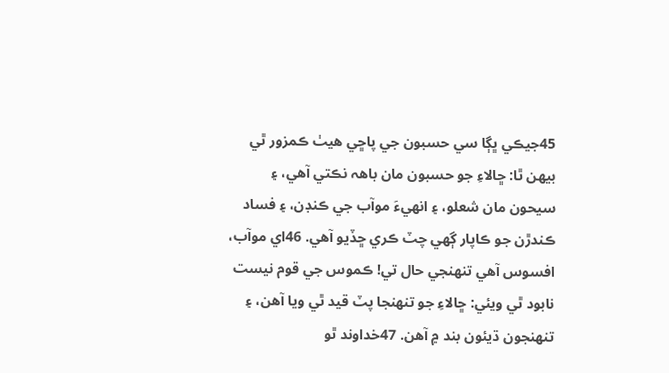45جيڪي ڀڳا سي حسبون جي پاڇي هيٺ ڪمزور ٿي بيهن ٿا: ڇالاءِ جو حسبون مان باهہ نڪتي آهي، ۽ سيحون مان شعلو، ۽ انهيءَ موآب جي ڪنڊن، ۽ فساد ڪندڙن جو ڪاپار ڳهي چٽ ڪري ڇڏيو آهي. 46اي موآب، افسوس آهي تنهنجي حال تي! ڪموس جي قوم نيست نابود ٿي ويئي: ڇالاءِ جو تنهنجا پٽ قيد ٿي ويا آهن، ۽ تنهنجون ڌيئون بند ۾ آهن. 47خداوند ٿو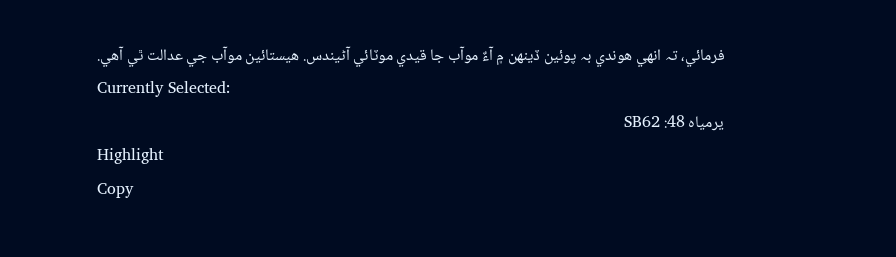فرمائي، تہ انهي هوندي بہ پوئين ڏينهن ۾ آءٌ موآب جا قيدي موٽائي آڻيندس. هيستائين موآب جي عدالت ٿي آهي.
Currently Selected:
يرمياہ 48: SB62
Highlight
Copy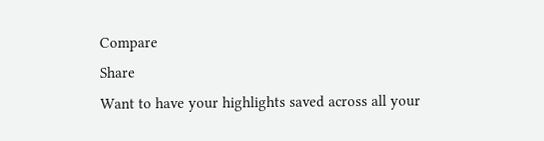Compare
Share
Want to have your highlights saved across all your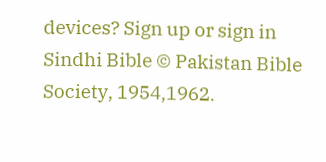devices? Sign up or sign in
Sindhi Bible © Pakistan Bible Society, 1954,1962.